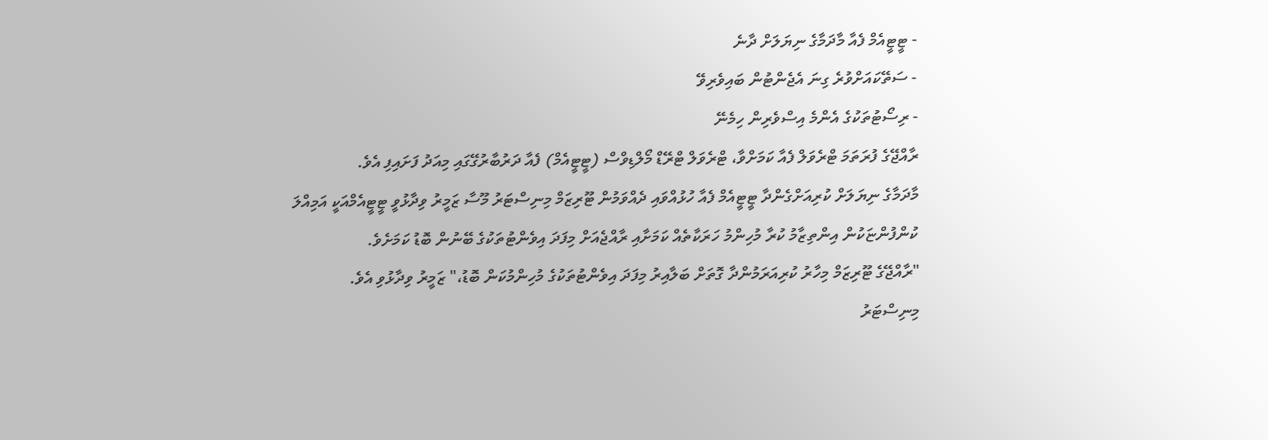- ޓީޓީއެމް ފެއާ މާދަމާގެ ނިޔަލަށް ދާނެ
- ސަތޭކައަށްވުރެ ގިނަ އެޖެންޓުން ބައިވެރިވޭ
- ރިސޯޓުތަކުގެ އެންމެ އިސްވެރިން ހިމެނޭ
ރާއްޖޭގެ ފުރަތަމަ ޓްރެވަލް ފެއާ ކަމަށްވާ، ޓްރެވަލް ޓްރޭޑް މޯލްޑިވްސް (ޓީޓީއެމް) ފެއާ ދަރުބާރުގޭގައި މިއަދު ފަށައިފި އެވެ.
މާދަމާގެ ނިޔަލަށް ކުރިއަށްގެންދާ ޓީޓީއެމް ފެއާ ހުޅުއްވައި ދެއްވަމުން ޓޫރިޒަމް މިނިސްޓަރު މޫސާ ޒަމީރު ވިދާޅުވީ ޓީޓީއެމްއަކީ އަމިއްލަ ކުންފުންޏަކުން އިންތިޒާމު ކުރާ މުހިންމު ހަރަކާތެއް ކަމަށާއި ރާއްޖެއަށް މިފަދަ އިވެންޓުތަކުގެ ބޭނުން ބޮޑު ކަމަށެވެ.
"ރާއްޖޭގެ ޓޫރިޒަމް މިހާރު ކުރިއަރަމުންދާ ގޮތަށް ބަލާއިރު މިފަދަ އިވެންޓުތަކުގެ މުހިންމުކަން ބޮޑު،" ޒަމީރު ވިދާޅުވި އެވެ.
މިނިސްޓަރު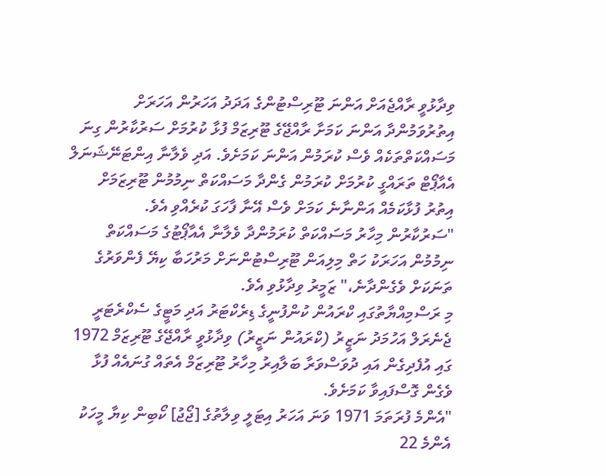ވިދާޅުވީ ރާއްޖެއަށް އަންނަ ޓޫރިސްޓުންގެ އަދަދު އަހަރުން އަހަރަށް އިތުރުވަމުންދާ އަންނަ ކަމަށާ ރާއްޖޭގެ ޓޫރިޒަމް ފުޅާ ކުރުމަށް ސަރުކާރުން ގިނަ މަސައްކަތްތަކެއް ވެސް ކުރަމުން އަންނަ ކަމަށެވެ. އަދި ވެލާނާ އިންޓަނޭޝަނަލް އެއާޕޯޓް ތަރައްގީ ކުރުމަށް ކުރަމުން ގެންދާ މަސައްކަތް ނިމުމުން ޓޫރިޒަމަށް އިތުރު ފުޅާކަމެއް އަންނާނެ ކަމަށް ވެސް އޭނާ ފާހަގަ ކުރެއްވި އެވެ.
"ސަރުކާރުން މިހާރު މަސައްކަތް ކުރަމުންދާ ވެލާނާ އެއާޕޯޓުގެ މަސައްކަތް ނިމުމުން އަހަރަކު ހަތް މިލިއަން ޓޫރިސްޓުންނަށް މަރުހަބާ ކިޔޭ ފެންވަރުގެ ތަނަކަށް ވެގެންދާނެ،" ޒަމީރު ވިދާޅުވި އެވެ.
މި ރަސްމިއްޔާތުގައި ކްރައުން ކުންފުނީގެ ޑިރެކްޓަރު އަދި މަޓީގެ ސެކްރެޓަރީ ޖެނެރަލް އަހުމަދު ނަޒީރު (ކްރައުން ނަޒީރު) ވިދާޅުވީ ރާއްޖޭގެ ޓޫރިޒަމް 1972 ގައި އުފެދިގެން އައި ދުވަސްވަރާ ބަލާއިރު މިހާރު ޓޫރިޒަމް އެތައް ގުނައެއް ފުޅާ ވެގެން ގޮސްފައިވާ ކަމަށެވެ.
"އެންމެ ފުރަތަމަ 1971 ވަނަ އަހަރު އިޓަލީ ވިލާތުގެ [ޖޯޖު] ކޯބިން ކިޔާ މީހަކު އެންމެ 22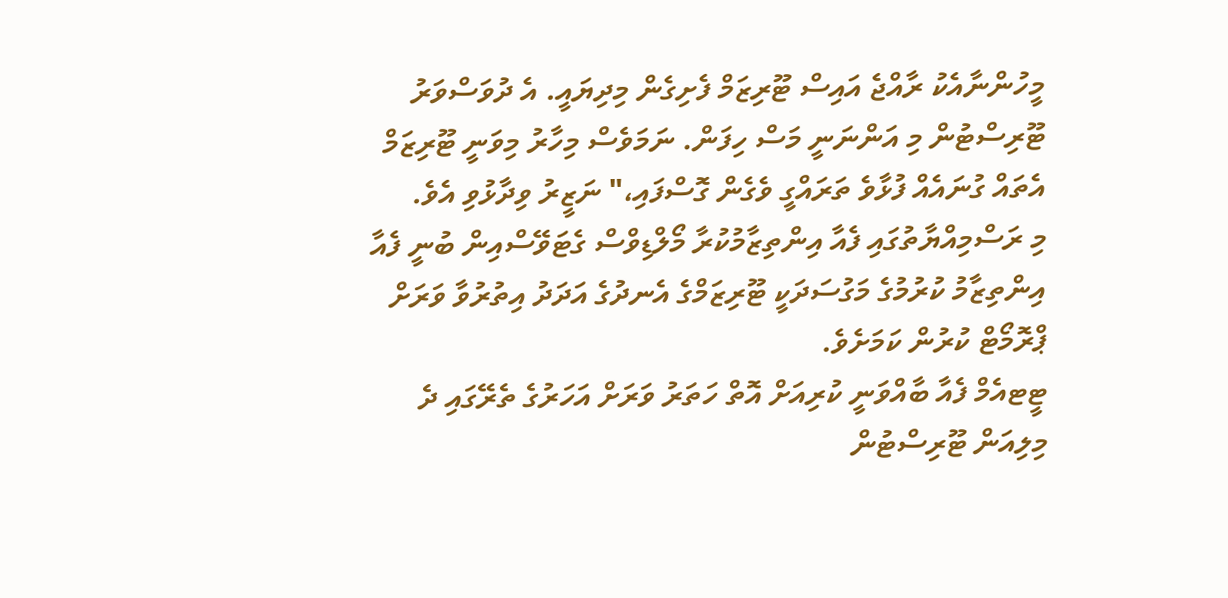މީހުންނާއެކު ރާއްޖެ އައިސް ޓޫރިޒަމް ފެށިގެން މިދިޔައީ. އެ ދުވަސްވަރު ޓޫރިސްޓުން މި އަންނަނީ މަސް ހިފަން. ނަމަވެސް މިހާރު މިވަނީ ޓޫރިޒަމް އެތައް ގުނައެއް ފުޅާވެ ތަރައްގީ ވެގެން ގޮސްފައި،" ނަޒީރު ވިދާޅުވި އެވެ.
މި ރަސްމިއްޔާތުގައި ފެއާ އިންތިޒާމުކުރާ މޯލްޑިވްސް ގެޓަވޭސްއިން ބުނީ ފެއާ އިންތިޒާމު ކުރުމުގެ މަގުސަދަކީ ޓޫރިޒަމްގެ އެނދުގެ އަދަދު އިތުރުވާ ވަރަށް ޕްރޮމޯޓް ކުރުން ކަމަށެވެ.
ޓީޓއެމް ފެއާ ބާއްވަނީ ކުރިއަށް އޮތް ހަތަރު ވަރަށް އަހަރުގެ ތެރޭގައި ދެ މިލިއަން ޓޫރިސްޓުން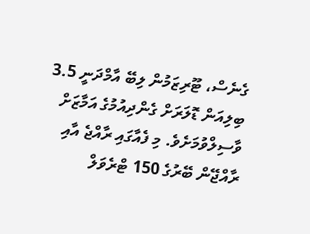ގެނެސް، ޓޫރިޒަމުން ލިބޭ އާމްދަނީ 3.5 ބިލިއަން ޑޮލަރަށް ގެންދިއުމުގެ އަމާޒަށް ވާސިލްވުމަށެވެ. މި ފެއާގައި ރާއްޖެ އާއި ރާއްޖޭން ބޭރުގެ 150 ޓްރެވަލް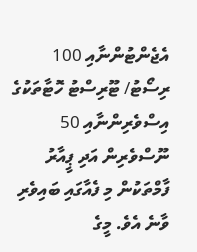އެޖެންޓުންނާއި 100 ރިސޯޓު/ ޓޫރިސްޓު ހޮޓާތަކުގެ އިސްވެރިންނާއި 50 ނޫސްވެރިން އަދި ޕީއާރު ފާމްތަކުން މި ފެއާގައި ބައިވެރި ވާނެ އެވެ. މީގެ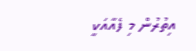އިތުރުން މި ފެއާއަކީ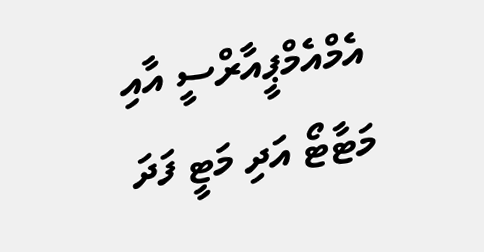އެމްއެމްޕީއާރްސީ އާއި މަޓާޓޯ އަދި މަޓީ ފަދަ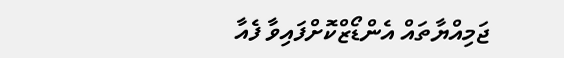ޖަމިއްޔާތައް އެންޑޯޒްކޮށްފައިވާ ފެއާ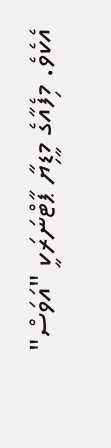އެކެވެ. މިފެއާގެ މީޑިޔާ ޕާޓްނަރަކީ "އަވަސް"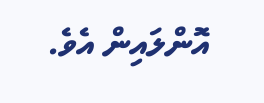އޮންލައިން އެވެ.